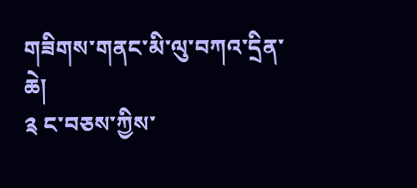གཟིགས་གནང་མི་ལུ་བཀའ་དྲིན་ཆེ།
༉ ང་བཅས་ཀྱིས་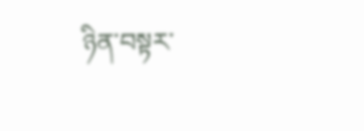ཉིན་བསྟར་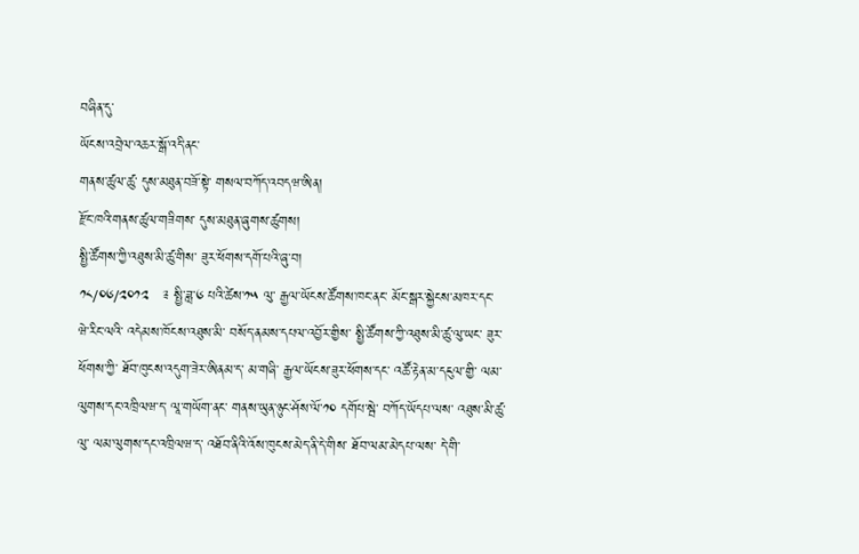བཞིན་དུ་
ཡོངས་འབྲེལ་འཆར་སྒོ་འདི་ནང་
གནས་ཚུལ་ཚུ་ དུས་མཐུན་བཟོ་སྟེ་ གསལ་བཀོད་འབདཝ་ཨིན།
རྫོང་ཁའི་གནས་ཚུལ་གཟིགས་ དུས་མཐུན་ཞུགས་ཚུགས།
སྤྱི་ཚོགས་ཀྱི་འཐུས་མི་ཚུ་གིས་ ཟུར་ཕོགས་དགོ་པའི་ཞུ་བ།
༡༨/༠༦/༢༠༡༢   ༉ སྤྱི་ཟླ་༦ པའི་ཚེས་༡༥ ལུ་ རྒྱལ་ཡོངས་ཚོགས་ཁང་ནང་ མོང་སྒར་སྐྱེངས་མཁར་དང་ ཝེ་རིང་ལའི་ འདེམས་ཁོངས་འཐུས་མི་ བསོད་ནམས་དཔལ་འབྱོར་གྱིས་ སྤྱི་ཚོགས་ཀྱི་འཐུས་མི་ཚུ་ལུ་ཡང་ ཟུར་ཕོགས་ཀྱི་ ཐོབ་ཁུངས་འདུག་ཟེར་ཨིནམ་ད་ མ་གཞི་ རྒྱལ་ཡོངས་ཟུར་ཕོགས་དང་ འཚོ་རྟེན་མ་དངུལ་གྱི་ ལམ་ལུགས་དང་འཁྲིལཝ་ད་ ལཱ་གཡོག་ནང་ གནས་ཡུན་ཉུང་ཤོས་ལོ་༡༠ དགོཔ་སྦེ་ བཀོད་ཡོདཔ་ལས་ འཐུས་མི་ཚུ་ལུ་ ལམ་ལུགས་དང་འཁྲིལཝ་ད་ འཐོབ་ནིའི་འོས་ཁུངས་མེད་ནི་དེ་གིས་ ཐོབ་ལམ་མེདཔ་ལས་ དེ་གི་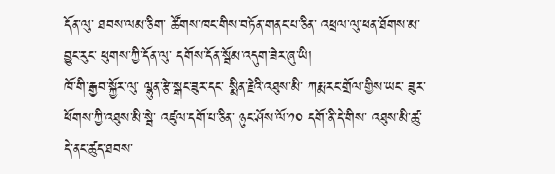དོན་ལུ་ ཐབས་ལམ་ཅིག་ ཚོགས་ཁང་གིས་བཏོན་གནང་པ་ཅིན་ འཕྲལ་ལུ་ཕན་ཐོགས་མ་བྱུང་རུང་ ཕུགས་ཀྱི་དོན་ལུ་ དགོས་དོན་སྦོམ་འདུག་ཟེར་ཞུ་ཡི།
ཁོ་གི་རྒྱབ་སྐྱོར་ལུ་ ལྷུན་རྩེ་སྒང་ཟུར་དང་ སྨིན་རྗེའི་འཐུས་མི་ ཀརྨ་རང་གྲོལ་གྱིས་ཡང་ ཟུར་ཕོགས་ཀྱི་འཐུས་མི་སྦེ་ འཛུལ་དགོ་པ་ཅིན་ ཉུང་ཤོས་ལོ་༡༠ དགོ་ནི་དེ་གིས་ འཐུས་མི་ཚུ་ དེ་ནང་ཚུད་ཐབས་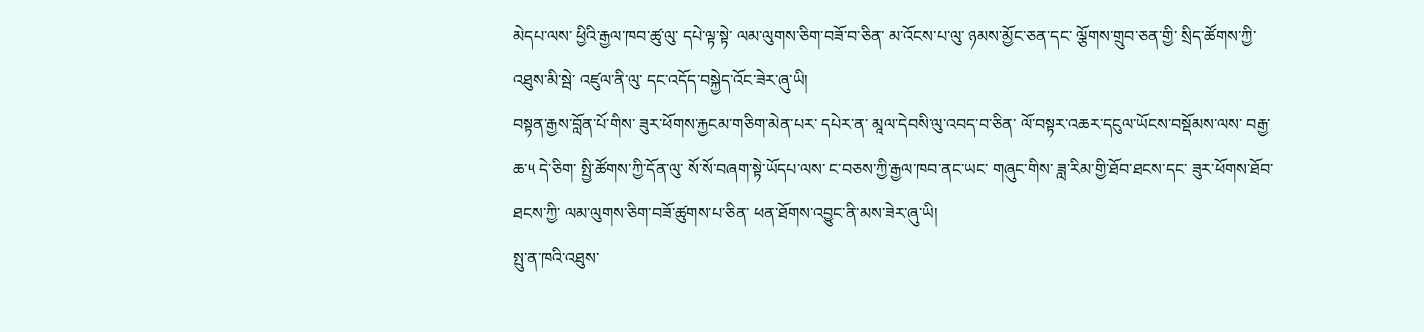མེདཔ་ལས་ ཕྱིའི་རྒྱལ་ཁབ་ཚུ་ལུ་ དཔེ་ལྟ་སྟེ་ ལམ་ལུགས་ཅིག་བཟོ་བ་ཅིན་ མ་འོངས་པ་ལུ་ ཉམས་མྱོང་ཅན་དང་ ལྕོགས་གྲུབ་ཅན་གྱི་ སྲིད་ཚོགས་ཀྱི་འཐུས་མི་སྦེ་ འཛུལ་ནི་ལུ་ དང་འདོད་བསྐྱེད་འོང་ཟེར་ཞུ་ཡི།
བསྟན་རྒྱས་བློན་པོ་གིས་ ཟུར་ཕོགས་རྐྱངམ་གཅིག་མེན་པར་ དཔེར་ན་ མཱལ་དེབསི་ལུ་འབད་བ་ཅིན་ ལོ་བསྟར་འཆར་དངུལ་ཡོངས་བསྡོམས་ལས་ བརྒྱ་ཆ་༥ དེ་ཅིག་ སྤྱི་ཚོགས་ཀྱི་དོན་ལུ་ སོ་སོ་བཞག་སྟེ་ཡོདཔ་ལས་ ང་བཅས་ཀྱི་རྒྱལ་ཁབ་ནང་ཡང་ གཞུང་གིས་ ཟླ་རིམ་གྱི་ཐོབ་ཐངས་དང་ ཟུར་ཕོགས་ཐོབ་ཐངས་ཀྱི་ ལམ་ལུགས་ཅིག་བཟོ་ཚུགས་པ་ཅིན་ ཕན་ཐོགས་འབྱུང་ནི་མས་ཟེར་ཞུ་ཡི།
སྤུ་ན་ཁའི་འཐུས་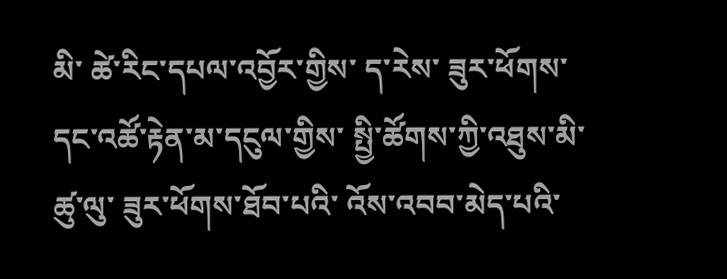མི་ ཚེ་རིང་དཔལ་འབྱོར་གྱིས་ ད་རེས་ ཟུར་ཕོགས་དང་འཚོ་རྟེན་མ་དངུལ་གྱིས་ སྤྱི་ཚོགས་ཀྱི་འཐུས་མི་ཚུ་ལུ་ ཟུར་ཕོགས་ཐོབ་པའི་ འོས་འབབ་མེད་པའི་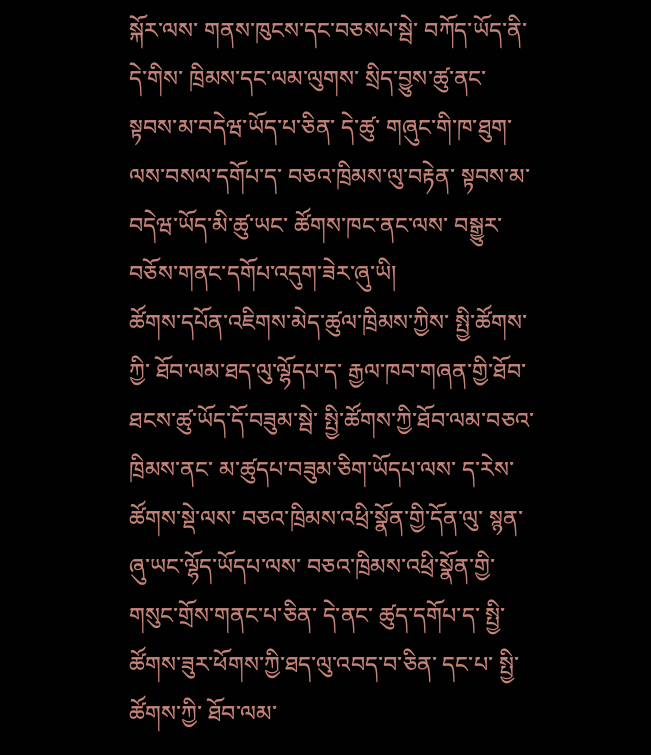སྐོར་ལས་ གནས་ཁུངས་དང་བཅསཔ་སྦེ་ བཀོད་ཡོད་ནི་དེ་གིས་ ཁྲིམས་དང་ལམ་ལུགས་ སྲིད་བྱུས་ཚུ་ནང་ སྟབས་མ་བདེཝ་ཡོད་པ་ཅིན་ དེ་ཚུ་ གཞུང་གི་ཁ་ཐུག་ལས་བསལ་དགོཔ་ད་ བཅའ་ཁྲིམས་ལུ་བརྟེན་ སྟབས་མ་བདེཝ་ཡོད་མི་ཚུ་ཡང་ ཚོགས་ཁང་ནང་ལས་ བསྒྱུར་བཅོས་གནང་དགོཔ་འདུག་ཟེར་ཞུ་ཡི།
ཚོགས་དཔོན་འཇིགས་མེད་ཚུལ་ཁྲིམས་ཀྱིས་ སྤྱི་ཚོགས་ཀྱི་ ཐོབ་ལམ་ཐད་ལུ་ལྷོདཔ་ད་ རྒྱལ་ཁབ་གཞན་གྱི་ཐོབ་ཐངས་ཚུ་ཡོད་དོ་བཟུམ་སྦེ་ སྤྱི་ཚོགས་ཀྱི་ཐོབ་ལམ་བཅའ་ཁྲིམས་ནང་ མ་ཚུདཔ་བཟུམ་ཅིག་ཡོདཔ་ལས་ ད་རེས་ ཚོགས་སྡེ་ལས་ བཅའ་ཁྲིམས་འཕྲི་སྣོན་གྱི་དོན་ལུ་ སྙན་ཞུ་ཡང་ལྷོད་ཡོདཔ་ལས་ བཅའ་ཁྲིམས་འཕྲི་སྣོན་གྱི་ གསུང་གྲོས་གནང་པ་ཅིན་ དེ་ནང་ ཚུད་དགོཔ་ད་ སྤྱི་ཚོགས་ཟུར་ཕོགས་ཀྱི་ཐད་ལུ་འབད་བ་ཅིན་ དང་པ་ སྤྱི་ཚོགས་ཀྱི་ ཐོབ་ལམ་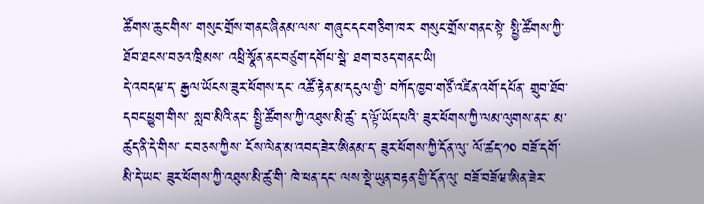ཚོགས་ཆུང་གིས་ གསུང་གྲོས་གནང་ཞིནམ་ལས་ གཞུང་དང་གཅིག་ཁར་ གསུང་གྲོས་གནང་སྟེ་ སྤྱི་ཚོགས་ཀྱི་ ཐོབ་ཐངས་བཅའ་ཁྲིམས་ འཕྲི་སྣོན་ནང་བཙུག་དགོཔ་སྦེ་ ཐག་བཅད་གནང་ཡི།
དེ་འབདཝ་ད་ རྒྱལ་ཡོངས་ཟུར་ཕོགས་དང་ འཚོ་རྟེན་མ་དངུལ་གྱི་ བཀོད་ཁྱབ་གཙོ་འཛིན་འགོ་དཔོན་ གྲུབ་ཐོབ་དབང་ཕྱུག་གིས་ སླབ་མིའི་ནང་ སྤྱི་ཚོགས་ཀྱི་འཐུས་མི་ཚུ་ ད་ལྟོ་ཡོད་པའི་ ཟུར་ཕོགས་ཀྱི་ལམ་ལུགས་ནང་ མ་ཚུད་ནི་དེ་གིས་ ང་བཅས་ཀྱིས་ ངོས་ལེན་མ་འབད་ཟེར་ཨིནམ་ད་ ཟུར་ཕོགས་ཀྱི་དོན་ལུ་ ལོ་ཚད་༡༠ བཟོ་དགོ་མི་དེ་ཡང་ ཟུར་ཕོགས་ཀྱི་འཐུས་མི་ཚུ་གི་ ཁེ་ཕན་དང་ ལས་སྡེ་ཡུན་བརྟན་གྱི་དོན་ལུ་ བཟོ་བཟོཝ་ཨིན་ཟེར་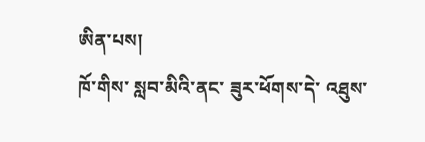ཨིན་པས།
ཁོ་གིས་ སླབ་མིའི་ནང་ ཟུར་ཕོགས་དེ་ འཐུས་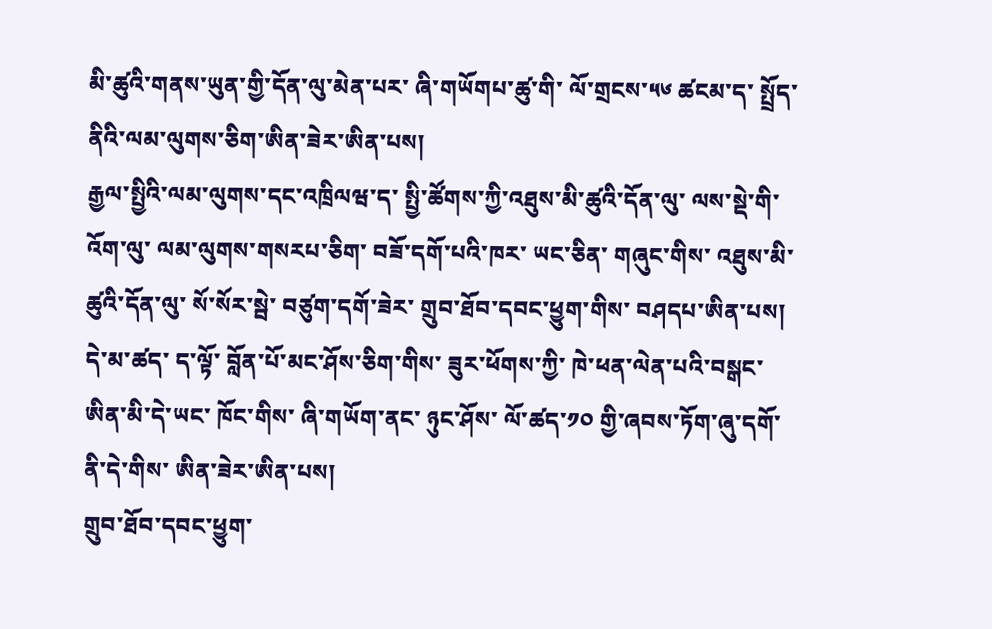མི་ཚུའི་གནས་ཡུན་གྱི་དོན་ལུ་མེན་པར་ ཞི་གཡོགཔ་ཚུ་གི་ ལོ་གྲངས་༥༦ ཚངམ་ད་ སྤྲོད་ནིའི་ལམ་ལུགས་ཅིག་ཨིན་ཟེར་ཨིན་པས།
རྒྱལ་སྤྱིའི་ལམ་ལུགས་དང་འཁྲིལཝ་ད་ སྤྱི་ཚོགས་ཀྱི་འཐུས་མི་ཚུའི་དོན་ལུ་ ལས་སྡེ་གི་འོག་ལུ་ ལམ་ལུགས་གསརཔ་ཅིག་ བཟོ་དགོ་པའི་ཁར་ ཡང་ཅིན་ གཞུང་གིས་ འཐུས་མི་ཚུའི་དོན་ལུ་ སོ་སོར་སྦེ་ བཙུག་དགོ་ཟེར་ གྲུབ་ཐོབ་དབང་ཕྱུག་གིས་ བཤདཔ་ཨིན་པས།
དེ་མ་ཚད་ ད་ལྟོ་ བློན་པོ་མང་ཤོས་ཅིག་གིས་ ཟུར་ཕོགས་ཀྱི་ ཁེ་ཕན་ལེན་པའི་བསྒང་ཨིན་མི་དེ་ཡང་ ཁོང་གིས་ ཞི་གཡོག་ནང་ ཉུང་ཤོས་ ལོ་ཚད་༡༠ གྱི་ཞབས་ཏོག་ཞུ་དགོ་ནི་དེ་གིས་ ཨིན་ཟེར་ཨིན་པས།
གྲུབ་ཐོབ་དབང་ཕྱུག་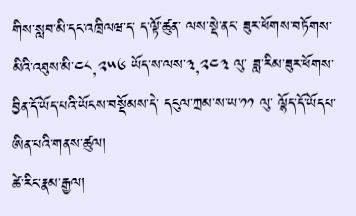གིས་སླབ་མི་དང་འཁྲིལཝ་ད་ ད་ལྟོ་ཚུན་ ལས་སྡེ་ནང་ ཟུར་ཕོགས་བཏོགས་མིའི་འཐུས་མི་༤༨,༢༥༦ ཡོད་ས་ལས་༣,༢༤༣ ལུ་ ཟླ་རིམ་ཟུར་ཕོགས་ བྱིན་དོ་ཡོད་པའི་ཡོངས་བསྡོམས་དེ་ དངུལ་ཀྲམ་ས་ཡ་༡༡ ལུ་ ལྷོད་དོ་ཡོདཔ་ཨིན་པའི་གནས་ཚུལ།
ཚེ་རིང་རྣམ་རྒྱལ།